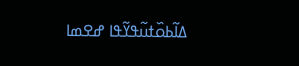ߡߊ߬ߕߋ߰ߙߎ߬ߟߌ߬ߟߊ ߝߐߘߊ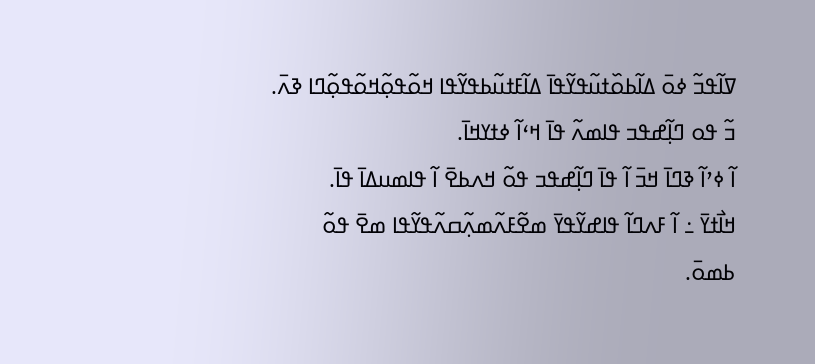ߜߊ߬ߟߏ߬ ߦߋ߫ ߡߊ߬ߕߋ߰ߙߎ߬ߟߌ߬ߟߊ߫ ߡߊ߬ߓߙߎ߬ߕߟߌ߬ߟߊ ߞߋ߬ߟߋ߲߬ߞߋ߬ߟߋ߲߬ߣߊ ߢߍ߫.
ߏ߬ ߟߋ ߣߊ߲߬ߝߟߏ ߟߊߘߍ߬ ߟߊ߫ ߞߵߊ߬ ߦߙߌߞߊ߫.
ߊ߬ ߦߴߊ߬ ߢߣߊ߫ ߞߏ߫ ߊ߬ ߟߊ߫ ߣߊ߲߬ߝߟߏ ߟߋ߬ ߞߍߕߐ߫ ߊ߬ ߟߊߘߎߡߊ߫ ߟߊ߫.
ߞߊ߯ߙߌ߫ ߸ ߊ߬ ߓߍߣߊ߬ ߟߊߝߌ߬ߟߌ߫ ߘߐ߬ߓߍ߬ߘߍ߲߬ߛߍ߬ߟߌ߬ߟߊ ߘߐ߫ ߟߋ߬ ߕߘߋ߫.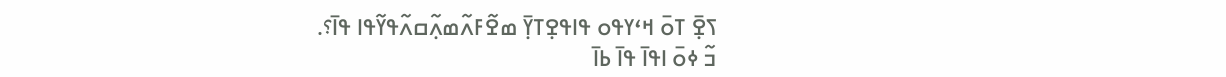ߖߐ߲߫ ߠߋ߫ ߞߵߌߟߋ ߟߊߟߐ߲ߠߌ߲߫ ߘߐ߬ߓߍ߬ߘߍ߲߬ߛߍ߬ߟߌ߬ߟߊ ߟߊ߫؟.
ߏ߬ ߦߋ߫ ߊߟߊ߫ ߟߊ߫ ߕߊ߫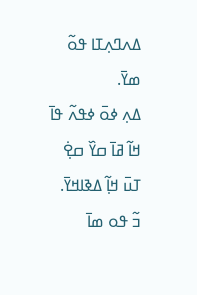ߡߍߣߍ߲ߠߊ ߟߋ߬ ߘߌ߫.
ߡߍ߲ ߦߋ߫ ߦߟߍ߬ ߟߊ߫ ߞߊ߬ ߥߊ߫ ߛߌ߰ ߛߐ߲߭ ߠߎ߫ ߞߊ߲߬ ߡߢߊߞߌ߫.
ߏ߬ ߟߋ ߘߊ߫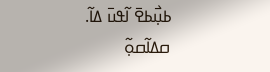ߕߎ߲߯ߕߐ߫ ߊ߬ߟߎ߫ ߡߊ߬.
ߛߡߊ߬ߛߋ߲߬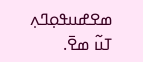ߘߐߝߎߟߋ߲ߣߍ߲ ߠߎ߬ ߘߐ߫.